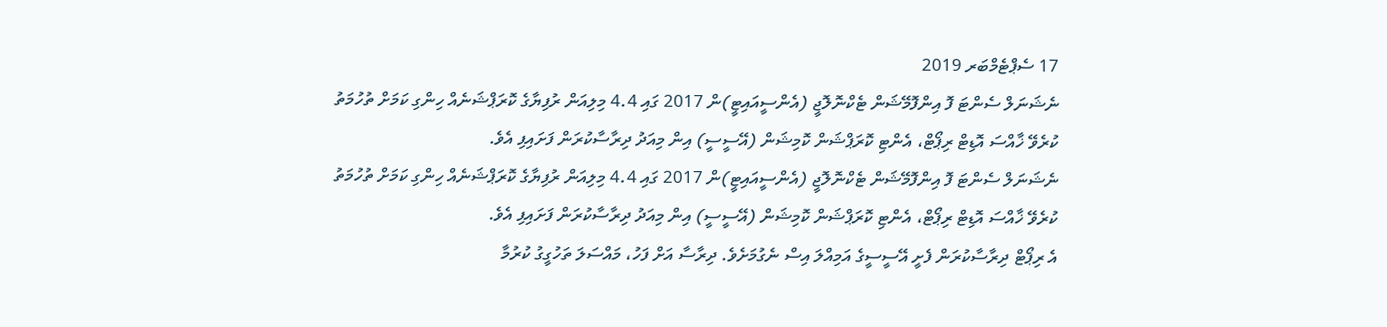17 ސެޕްޓެމްބަރ 2019
ނެޝަނަލް ސެންޓަ ފޮ އިންފޮމޭޝަން ޓެކްނޮލޮޖީ (އެންސީއައިޓީ)ން 2017 ގައި 4.4 މިލިއަން ރުފިޔާގެ ކޮރަޕްޝަނެއް ހިންގި ކަމަށް ތުހުމަތު ކުރެވޭ ޚާއްސަ އޮޑިޓް ރިޕޯޓް، އެންޓި ކޮރަޕްޝަން ކޮމިޝަން (އޭސީސީ) އިން މިއަދު ދިރާސާކުރަން ފަށައިފި އެވެ.
ނެޝަނަލް ސެންޓަ ފޮ އިންފޮމޭޝަން ޓެކްނޮލޮޖީ (އެންސީއައިޓީ)ން 2017 ގައި 4.4 މިލިއަން ރުފިޔާގެ ކޮރަޕްޝަނެއް ހިންގި ކަމަށް ތުހުމަތު ކުރެވޭ ޚާއްސަ އޮޑިޓް ރިޕޯޓް، އެންޓި ކޮރަޕްޝަން ކޮމިޝަން (އޭސީސީ) އިން މިއަދު ދިރާސާކުރަން ފަށައިފި އެވެ.
އެ ރިޕޯޓް ދިރާސާކުރަން ފެށީ އޭސީސީގެ އަމިއްލަ އިސް ނެގުމަށެވެ. ދިރާސާ އަށް ފަހު، މައްސަލަ ތަހުގީގު ކުރުމާ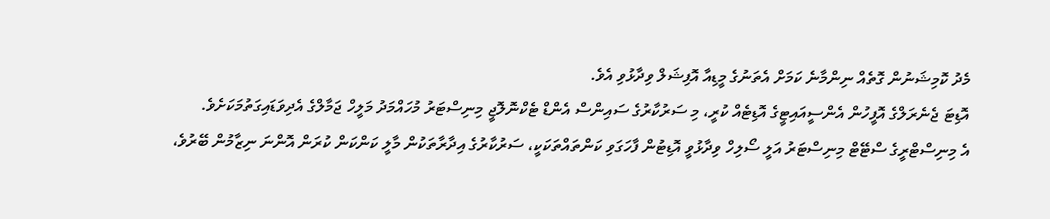މެދު ކޮމިޝަނުން ގޮތެއް ނިންމާނެ ކަމަށް އެތަނުގެ މީޑިއާ އޮފިޝަލް ވިދާޅުވި އެވެ.
އޮޑިޓަ ޖެނެރަލްގެ އޮފީހުން އެންސީއައިޓީގެ އޮޑިޓެއް ކުރީ، މި ސަރުކާރުގެ ސައިންސް އެންޑް ޓެކްނޮލޮޖީ މިނިސްޓަރު މުހައްމަދު މަލީހް ޖަމާލްގެ އެދިވަޑައިގަތުމަކަށެވެ.
އެ މިނިސްޓްރީގެ ސްޓޭޓް މިނިސްޓަރު އަލީ ސޯލިހް ވިދާޅުވީ އޮޑިޓުން ފާހަގަވި ކަންތައްތަކަކީ، ސަރުކާރުގެ އިދާރާތަކުން މާލީ ކަންކަން ކުރަން އޮންނަ ނިޒާމުން ބޭރުވެ،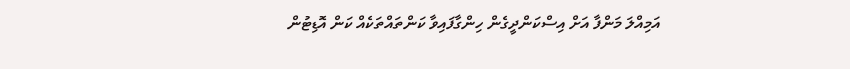އަމިއްލަ މަންފާ އަށް އިސްކަންދީގެން ހިންގާފައިވާ ކަންތައްތަކެއް ކަން އޮޑިޓުން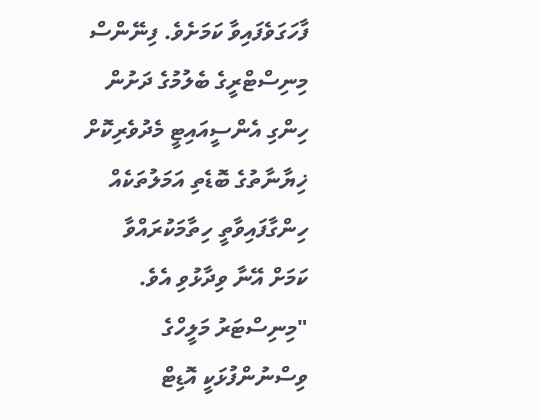ފާހަގަވެފައިވާ ކަމަށެވެ. ފިނޭންސް މިނިސްޓްރީގެ ބެލުމުގެ ދަށުން ހިންގި އެންސީއައިޓީ މެދުވެރިކޮށް ޚިޔާނާތުގެ ބޮޑެތި އަމަލުތަކެއް ހިންގާފައިވާތީ ހިތާމަކުރައްވާ ކަމަށް އޭނާ ވިދާޅުވި އެވެ.
"މިނިސްޓަރު މަލީހްގެ ވިސްނުންފުޅަކީ އޮޑިޓް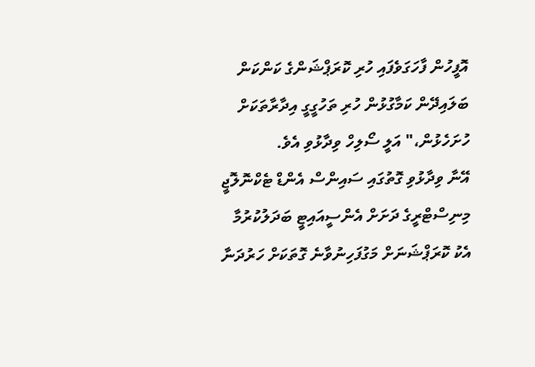އޮފީހުން ފާހަގަވެފައި ހުރި ކޮރަޕްޝަންގެ ކަންކަން ބަލައިދޭން ކަމާގުޅުން ހުރި ތަހުގީގީ އިދާރާތަކަށް ހުށަހެޅުން،" އަލީ ސޯލިހް ވިދާޅުވި އެވެ.
އޭނާ ވިދާޅުވި ގޮތުގައި ސައިންސް އެންޑް ޓެކްނޮލޮޖީ މިނިސްޓްރީގެ ދަށަށް އެންސީއައިޓީ ބަދަލުކުރުމާ އެކު ކޮރަޕްޝަނަށް މަގުފަހިނުވާނެ ގޮތަކަށް ހަރުދަނާ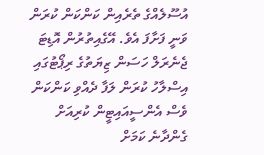އުސޫލެއްގެ ތެރެއިން ކަންކަން ކުރަން ވަނީ ފަށާފަ އެވެ. އޭގެއިތުރުން އޮޑިޓަ ޖެނެރަލް ހަސަން ޒިޔަތުގެ ރިޕޯޓުގައި އިސްލާހު ކުރަން ލަފާ ދެއްވި ކަންކަން ވެސް އެންސީއައިޓީން ކުރިއަށް ގެންދާނެ ކަމަށް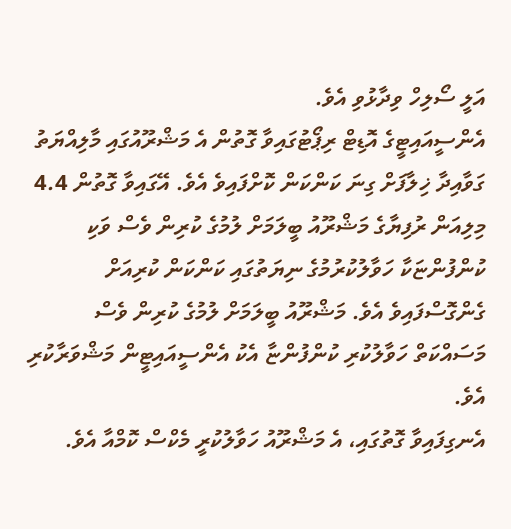އަލީ ސޯލިހް ވިދާޅުވި އެވެ.
އެންސީއައިޓީގެ އޮޑިޓް ރިޕޯޓުގައިވާ ގޮތުން އެ މަޝްރޫއުގައި މާލިއްޔަތު ގަވާއިދާ ޚިލާފަށް ގިނަ ކަންކަން ކޮށްފައިވެ އެވެ. އޭގައިވާ ގޮތުން 4.4 މިލިއަން ރުފިޔާގެ މަޝްރޫއު ބީލަމަށް ލުމުގެ ކުރިން ވެސް ވަކި ކުންފުންޏަކާ ހަވާލުކުރުމުގެ ނިޔަތުގައި ކަންކަން ކުރިއަށް ގެންގޮސްފައިވެ އެވެ. މަޝްރޫއު ބީލަމަށް ލުމުގެ ކުރިން ވެސް މަސައްކަތް ހަވާލުކުރި ކުންފުންޏާ އެކު އެންސީއައިޓީން މަޝްވަރާކުރި އެވެ.
އެނގިފައިވާ ގޮތުގައި، އެ މަޝްރޫއު ހަވާލުކުރީ މެކްސް ކޮމްއާ އެވެ.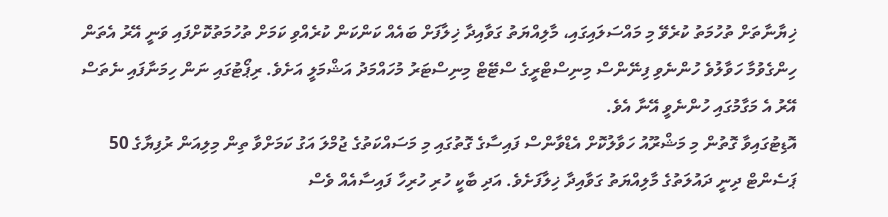ޚިޔާނާތަށް ތުހުމަތު ކުރެވޭ މި މައްސަލައިގައި، މާލިއްޔަތު ގަވާއިދާ ޚިލާފަށް ބައެއް ކަންކަން ކުރެއްވި ކަމަށް ތުހުމަތުކޮށްފައި ވަނީ އޭރު އެތަން ހިންގެވުމާ ހަވާލުވެ ހުންނެވި ފިނޭންސް މިނިސްޓްރީގެ ސްޓޭޓް މިނިސްޓަރު މުހައްމަދު އަޝްމަލީ އަށެވެ. ރިޕޯޓުގައި ނަން ހިމަނާފައި ނެތަސް އޭރު އެ މަގާމުގައި ހުންނެވީ އޭނާ އެވެ.
އޮޑިޓުގައިވާ ގޮތުން މި މަޝްރޫއު ހަވާލުކޮށް އެޑްވާންސް ފައިސާގެ ގޮތުގައި މި މަސައްކަތުގެ ޖުމްލަ އަގު ކަމަށްވާ ތިން މިލިއަން ރުފިޔާގެ 50 ޕަސެންޓް ދިނީ ދައުލަތުގެ މާލިއްޔަތު ގަވާއިދާ ޚިލާފަށެވެ. އަދި ބާކީ ހުރި ހުރިހާ ފައިސާއެއް ވެސް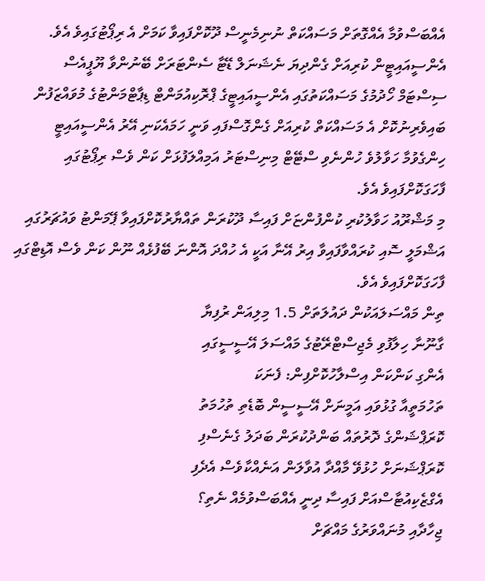އެއްބަސްވުމާ އެއްގޮތަށް މަސައްކަތް ނުނިމެނީސް ދޫކޮށްފައިވާ ކަމަށް އެ ރިޕޯޓުގައިވެ އެވެ.
އެންސީއައިޓީން ކުރިއަށް ގެންދިޔަ ނެޝަނަލް ޑޭޓާ ސެންޓަރަށް ބޭނުންވާ ޔޫޕީއެސް ސިސްޓަމް ހޯދުމުގެ މަސައްކަތުގައި އެންސީއައިޓީގެ ޕްރޮކިއުމަންޓް ޑިޕާޓްމަންޓުގެ މުވައްޒަފުން ބައިވެރިނުކޮށް އެ މަސައްކަތް ކުރިއަށް ގެންގޮސްފައި ވަނީ ހަމައެކަނި އޭރު އެންސީއައިޓީ ހިންގެވުމާ ހަވާލުވެ ހުންނެވި ސްޓޭޓް މިނިސްޓަރު އަމިއްލަފުޅަށް ކަން ވެސް ރިޕޯޓުގައި ފާހަގަކޮށްފައިވެ އެވެ.
މި މަޝްރޫއު ހަވާލުކުރި ކުންފުންޏަށް ފައިސާ ދޫކުރަން ތައްޔާރުކޮށްފައިވާ ޕޭމަންޓު ވައުޗަރުގައި އަޝްމަލީ ސޮއި ކުރައްވާފައިވާ އިރު އޭނާ އަކީ އެ ހުއްދަ އޮންނަ ބޭފުޅެއް ނޫން ކަން ވެސް އޮޑިޓްގައި ފާހަގަކޮށްފައިވެ އެވެ.
ތިން މައްސަލައަކުން ދައުލަތަށް 1.5 މިލިއަން ރުފިޔާ
ގާނޫނާ ހިލާފުވި މެޖިސްޓްރޭޓުގެ މައްސަލަ އޭސީސީގައި
އެންގި ކަންކަން އިސްލާހުކޮށްފިން: ފެނަކަ
ތަހުމަތީއާ ގުޅުވައި އަމީނަށް އޭސީސީން ބޮޑެތި ތުހުމަތު
ކޮރަޕްޝަންގެ ދޮރުތައް ބަންދުކުރަން ބަދަލު ގެނެސްފި
ކޮރަޕްޝަނަށް ހުޅުވޭ މާއްދާ އުވާލަން އަނެއްކާވެސް އެދެފި
އެގްޒެކިއުޓާސްއަށް ފައިސާ ދިނީ އެއްބަސްވުމެއް ނެތި؟
ޖިހާދާއި މުނައްވަރުގެ މައްޗަށް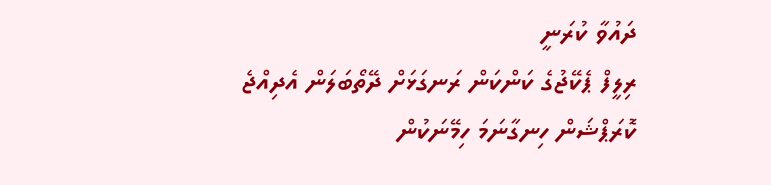ދައުވާ ކުރަނީ
ރިލީފް ޕެކޭޖުގެ ކަންކަން ރަނގަޅަށް ދޭތޯބަލަން އެދިއްޖެ
ކޮރަޕްޝަން ހިނގާނަމަ ހިމޭނަކުން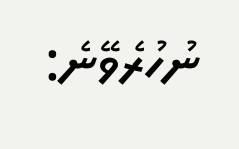ނުހުރެވޭނެ: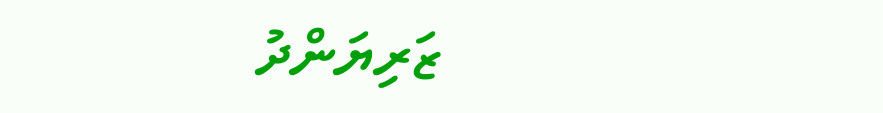ޒަރިޔަންދު